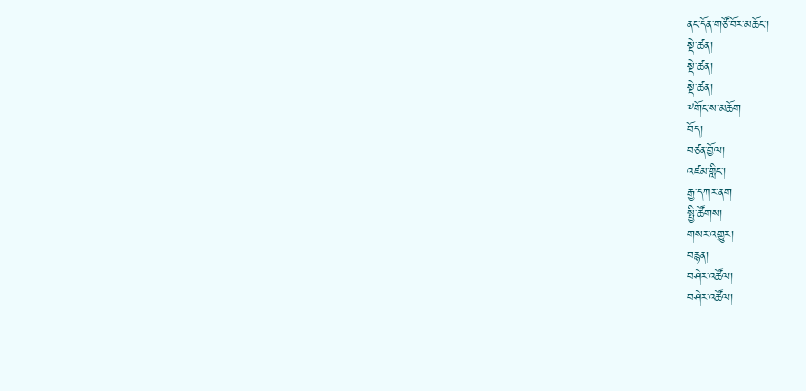ནང་དོན་གཙོ་བོར་མཆོང་།
སྡེ་ཚན།
སྡེ་ཚན།
སྡེ་ཚན།
༸གོང་ས་མཆོག
བོད།
བཙན་བྱོལ།
འཛམ་གླིང་།
རྒྱ་དཀར་ནག
སྤྱི་ཚོགས།
གསར་འགྱུར།
བརྙན།
བཤེར་འཚོལ།
བཤེར་འཚོལ།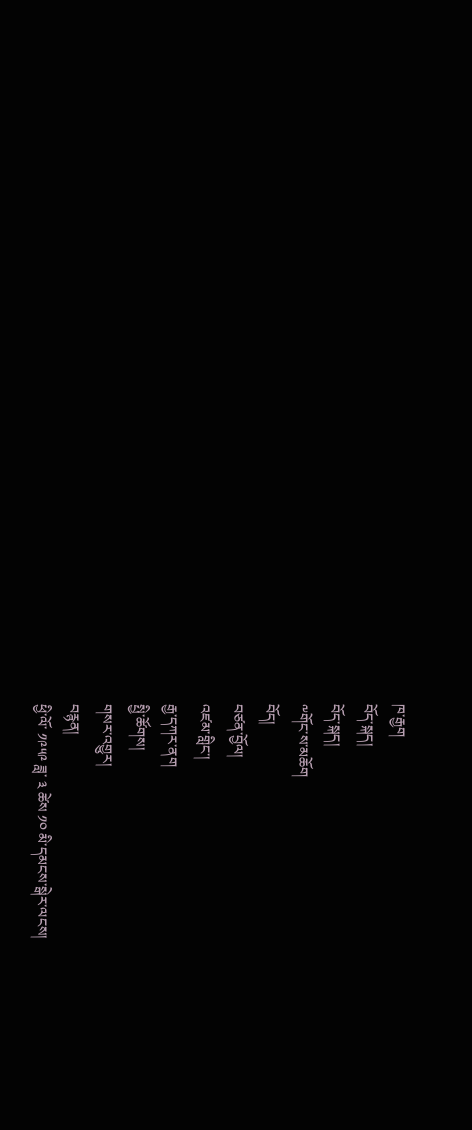ཁ་རྒྱག
བོད་སྐད།
བོད་སྐད།
༸གོང་ས་མཆོག
བོད།
བཙན་བྱོལ།
འཛམ་གླིང་།
རྒྱ་དཀར་ནག
སྤྱི་ཚོགས།
གསར་འགྱུར།
བརྙན།
ཕྱི་ལོ་ ༡༩༥༩ ཟླ་ ༣ ཚེས ༡༠ མི་དམངས་སྒེར་ལངས།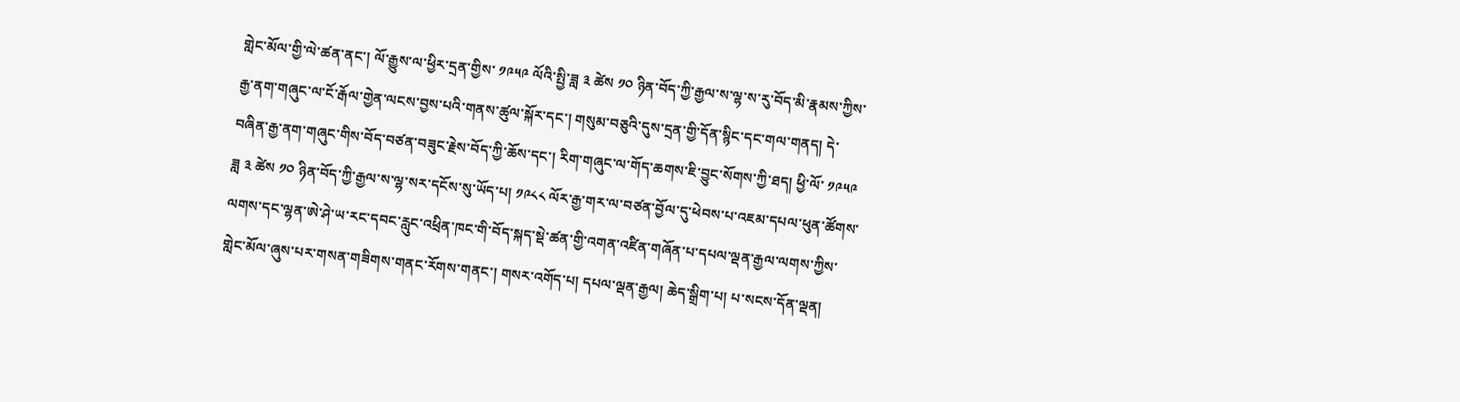གླེང་མོལ་གྱི་ལེ་ཚན་ནང་། ལོ་རྒྱུས་ལ་ཕྱིར་དྲན་གྱིས་ ༡༩༥༩ ལོའི་སྤྱི་ཟླ ༣ ཚེས ༡༠ ཉིན་བོད་ཀྱི་རྒྱལ་ས་ལྷ་ས་རུ་བོད་མི་རྣམས་ཀྱིས་རྒྱ་ནག་གཞུང་ལ་ངོ་རྒོལ་གྱེན་ལངས་བྱས་པའི་གནས་ཚུལ་སྐོར་དང་། གསུམ་བཅུའི་དུས་དྲན་གྱི་དོན་སྙིང་དང་གལ་གནད། དེ་བཞིན་རྒྱ་ནག་གཞུང་གིས་བོད་བཙན་བཟུང་རྗེས་བོད་ཀྱི་ཆོས་དང་། རིག་གཞུང་ལ་གོད་ཆགས་ཇི་བྱུང་སོགས་ཀྱི་ཐད། ཕྱི་ལོ་ ༡༩༥༩ ཟླ ༣ ཚེས ༡༠ ཉིན་བོད་ཀྱི་རྒྱལ་ས་ལྷ་སར་དངོས་སུ་ཡོད་པ། ༡༩༨༨ ལོར་རྒྱ་གར་ལ་བཙན་བྱོལ་དུ་ཕེབས་པ་འཇམ་དཔལ་ཕུན་ཚོགས་ལགས་དང་ལྷན་ཨེ་ཤེ་ཡ་རང་དབང་རླུང་འཕྲིན་ཁང་གི་བོད་སྐད་སྡེ་ཚན་གྱི་འགན་འཛིན་གཞོན་པ་དཔལ་ལྡན་རྒྱལ་ལགས་ཀྱིས་གླེང་མོལ་ཞུས་པར་གསན་གཟིགས་གནང་རོགས་གནང་། གསར་འགོད་པ། དཔལ་ལྡན་རྒྱལ། ཆེད་སྒྲིག་པ། པ་སངས་དོན་ལྡན།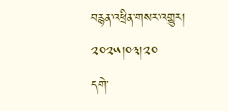བརྙན་འཕྲིན་གསར་འགྱུར། ༢༠༢༥།༠༣།༢༠
དགེ་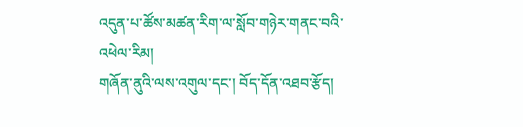འདུན་པ་ཚོས་མཚན་རིག་ལ་སློབ་གཉེར་གནང་བའི་འཕེལ་རིམ།
གཞོན་ནུའི་ལས་འགུལ་དང་། བོད་དོན་འཐབ་རྩོད།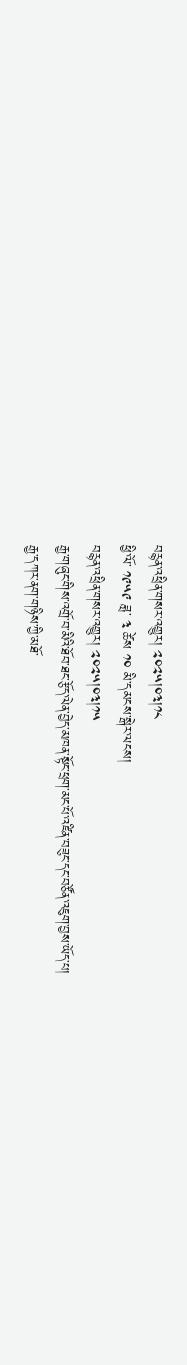བརྙན་འཕྲིན་གསར་འགྱུར། ༢༠༢༥།༠༣།༡༨
ཕྱི་ལོ་ ༡༩༥༩ ཟླ་ ༣ ཚེས ༡༠ མི་དམངས་སྒེར་ལངས།
བརྙན་འཕྲིན་གསར་འགྱུར། ༢༠༢༥།༠༣།༡༥
རྒྱ་གཞུང་གིས་འགྲོ་བ་མིའི་ཐོབ་ཐང་རྩོད་ལེན་བྱེད་མཁན་སྟོང་ཕྲག་མང་པོ་འཛིན་བཟུང་དང་བཙོན་འཇུག་བྱས་ཡོད་པ།
རྒྱ་དཀར་ནག་གཉིས་ཀྱི་མཐོ་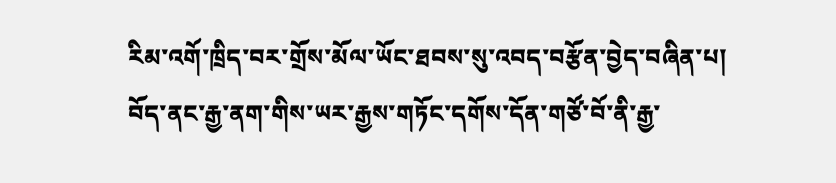རིམ་འགོ་ཁྲིད་བར་གྲོས་མོལ་ཡོང་ཐབས་སུ་འབད་བརྩོན་བྱེད་བཞིན་པ།
བོད་ནང་རྒྱ་ནག་གིས་ཡར་རྒྱས་གཏོང་དགོས་དོན་གཙོ་བོ་ནི་རྒྱ་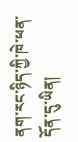ནག་རང་ཉིད་ཀྱི་ཁེ་ཕན་དོན་དུ་ཡིན།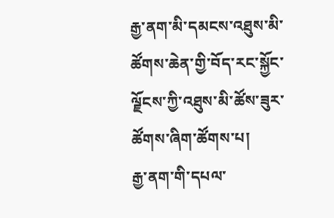རྒྱ་ནག་མི་དམངས་འཐུས་མི་ཚོགས་ཆེན་གྱི་བོད་རང་སྐྱོང་ལྗོངས་ཀྱི་འཐུས་མི་ཚོས་ཟུར་ཚོགས་ཞིག་ཚོགས་པ།
རྒྱ་ནག་གི་དཔལ་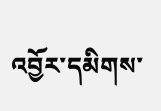འབྱོར་དམིགས་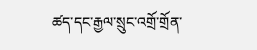ཚད་དང་རྒྱལ་སྲུང་འགྲོ་གྲོན་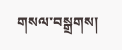གསལ་བསྒྲགས།